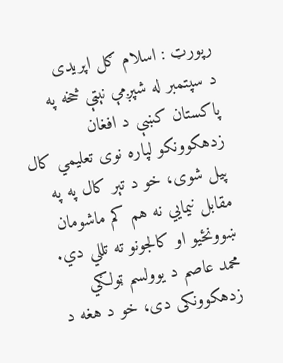رپورټ : اسلام ګل اپريدی
د سپتمبر له شپږمې نېټې څخه په پاکستان کښې د افغان زدهکوونکو لپاره نوی تعلیمي کال پیل شوی، خو د تېر کال په په مقابل نیمایي نه هم کم ماشومان ښوونځیو او کالجونو ته تللي دي. محمد عاصم د يوولسم ټولګي زدهکوونکی دی، خو د هغه د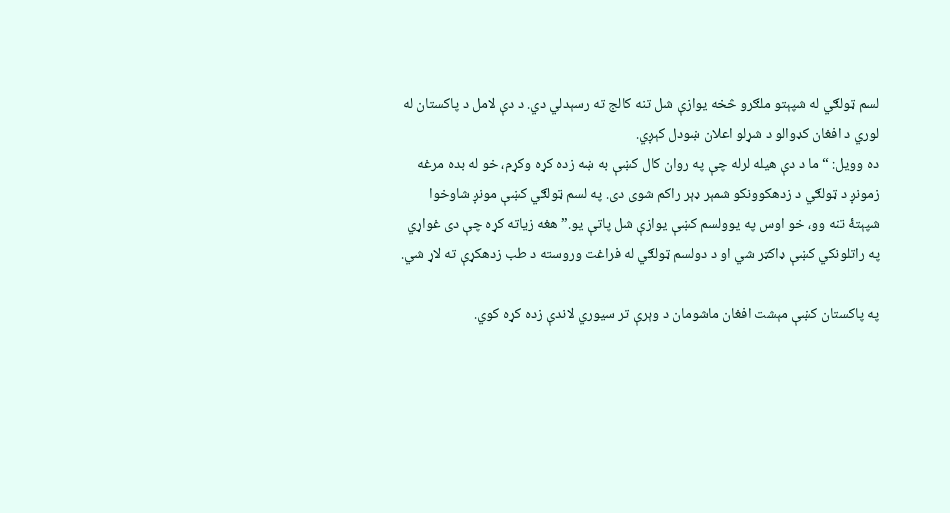لسم ټولګي له شپېتو ملګرو څخه يوازې شل تنه کالج ته رسېدلي دي. د دې لامل د پاکستان له لوري د افغان کډوالو د شړلو اعلان ښودل کېږي.
ده وويل: “ما د دې هیله لرله چې په روان کال کښې به ښه زده کړه وکړم، خو له بده مرغه زمونږ د ټولګي د زدهکوونکو شمېر ډېر راکم شوی دی. په لسم ټولګي کښې مونږ شاوخوا شپېتۀ تنه وو، خو اوس په يوولسم کښې يوازې شل پاتې يو.” هغه زیاته کړه چې دی غواړي په راتلونکي کښې ډاکټر شي او د دولسم ټولګي له فراغت وروسته د طب زدهکړې ته لاړ شي.

په پاکستان کښې مېشت افغان ماشومان د وېرې تر سیوري لاندې زده کړه کوي.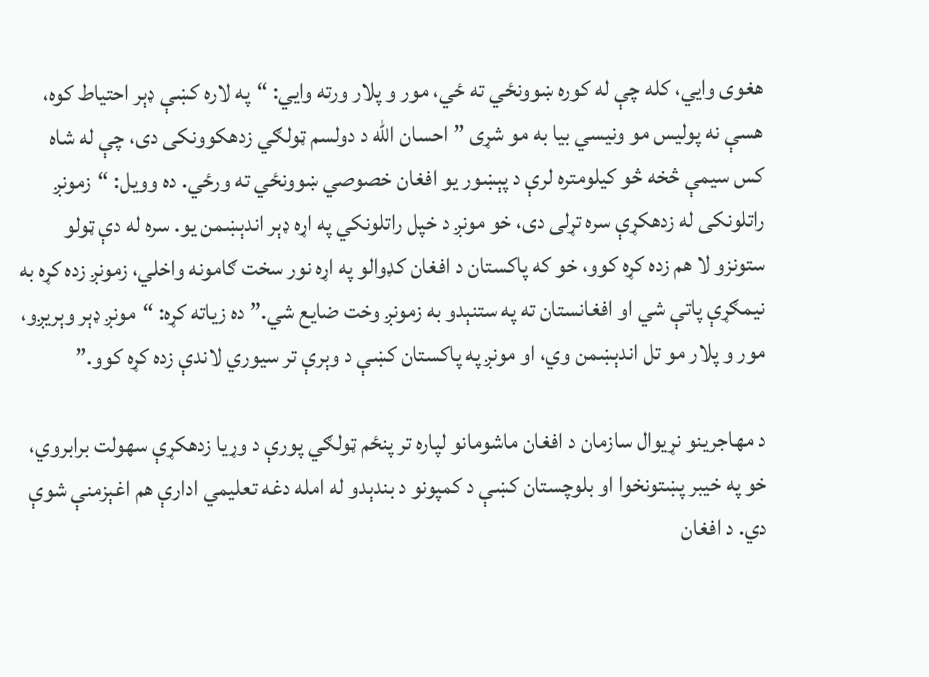هغوی وايي، کله چې له کوره ښوونځي ته ځي، مور و پلار ورته وايي: “په لاره کښې ډېر احتیاط کوه، هسې نه پولیس مو ونیسي بيا به مو شړی ” احسان الله د دولسم ټولګي زدهکوونکی دی، چې له شاه کس سیمې څخه څو کیلومتره لرې د پېښور یو افغان خصوصي ښوونځي ته ورځي. ده وويل: “زمونږ راتلونکی له زدهکړې سره تړلی دی، خو مونږ د خپل راتلونکي په اړه ډېر اندېښمن يو. سره له دې ټولو ستونزو لا هم زده کړه کوو، خو که پاکستان د افغان کډوالو په اړه نور سخت ګامونه واخلي، زمونږ زده کړه به نیمګړې پاتې شي او افغانستان ته په ستنېدو به زمونږ وخت ضایع شي.” ده زياته کړه: “مونږ ډېر وېریږو، مور و پلار مو تل اندېښمن وي، او مونږ په پاکستان کښې د وېرې تر سیوري لاندې زده کړه کوو.”

د مهاجرینو نړيوال سازمان د افغان ماشومانو لپاره تر پنځم ټولګي پورې د وړیا زدهکړې سهولت برابروي، خو په خیبر پښتونخوا او بلوچستان کښې د کمپونو د بندېدو له امله دغه تعلیمي ادارې هم اغېزمنې شوې دي. د افغان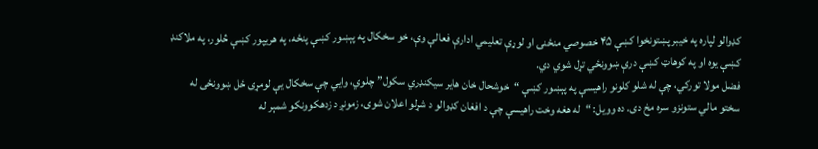کډوالو لپاره په خیبر پښتونخوا کښې ۴۵ خصوصي منځنۍ او لوړې تعلیمي ادارې فعالې وې، خو سخکال په پېښور کښې پنځه، په هريپور کښې څلور، په ملاکنډ کښې يوه او په کوهاټ کښې درې ښوونځي تړل شوي دي.
فضل مولا تورکي، چې له شلو کلونو راهیسې په پېښور کښې “خوشحال خان هایر سیکنډري سکول” چلوي، وايي چې سخکال یې لومړی ځل ښوونځی له سختو مالي ستونزو سره مخ دی. ده وويل: “له هغه وخت راهیسې چې د افغان کډوالو د شړلو اعلان شوی، زمونږ د زدهکوونکو شمېر له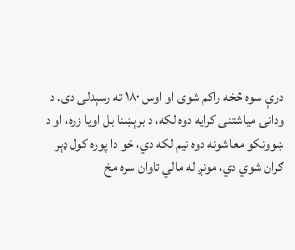درې سوه څخه راکم شوی او اوس ۱۸۰ ته رسېدلی دی. د ودانۍ میاشتنی کرايه دوه لکه، د برېښنا بل اویا زره، او د ښوونکو معاشونه دوه نيم لکه دي، خو دا پوره کول ډېر ګران شوي دي، مونږ له مالي تاوان سره مخ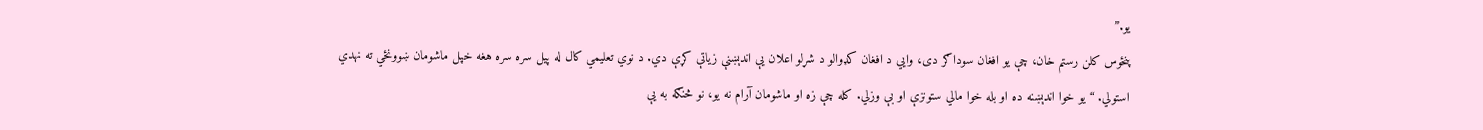يو.”
پنځوس کلن رستم خان، چې یو افغان سوداګر دی، وايي د افغان کډوالو د شړلو اعلان یې اندېښنې زیاتې کړې دي. د نوي تعلیمي کال له پيل سره سره هغه خپل ماشومان ښوونځي ته نهدي استولي. “يو خوا اندېښنه ده او بله خوا مالي ستونزې او بې وزلي. کله چې زه او ماشومان آرام نه یو، نو څنګه به یې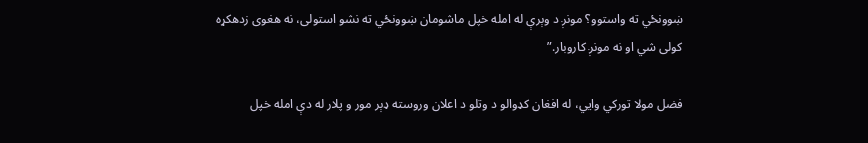ښوونځي ته واستوو؟ مونږ د وېرې له امله خپل ماشومان ښوونځي ته نشو استولی، نه هغوی زدهکړه کولی شي او نه مونږ کاروبار.”

فضل مولا تورکي وايي، له افغان کډوالو د وتلو د اعلان وروسته ډېر مور و پلار له دې امله خپل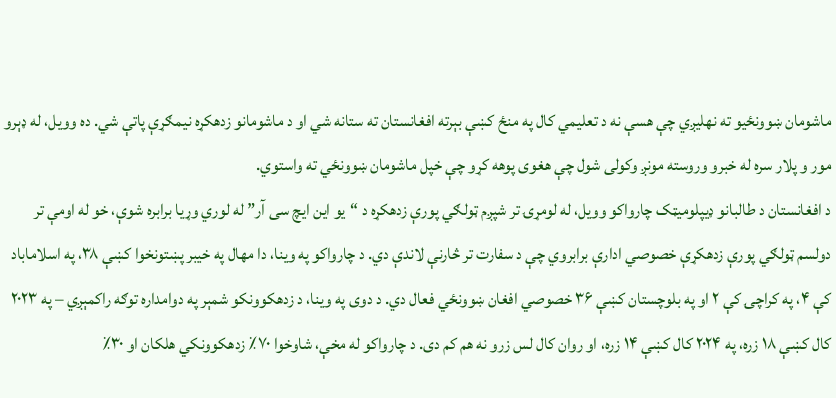ماشومان ښوونځیو ته نهليږي چې هسې نه د تعلیمي کال په منځ کښې بېرته افغانستان ته ستانه شي او د ماشومانو زدهکړه نیمګړې پاتې شي. ده وويل، له ډېرو مور و پلار سره له خبرو وروسته مونږ وکولی شول چې هغوی پوهه کړو چې خپل ماشومان ښوونځي ته واستوي.
د افغانستان د طالبانو ډیپلوميټک چارواکو وويل، له لومړۍ تر شپږم ټولګي پورې زدهکړه د “یو این ایچ سی آر” له لوري وړیا برابره شوې، خو له اومې تر دولسم ټولګي پورې زدهکړې خصوصي ادارې برابروي چې د سفارت تر څارنې لاندې دي. د چارواکو په وینا، دا مهال په خیبر پښتونخوا کښې ۳۸، په اسلاماباد کې ۴، په کراچۍ کې ۲ او په بلوچستان کښې ۳۶ خصوصي افغان ښوونځي فعال دي. د دوی په وینا، د زدهکوونکو شمېر په دوامداره توګه راکمېږي – په ۲۰۲۳ کال کښې ۱۸ زره، په ۲۰۲۴ کال کښې ۱۴ زره، او روان کال لس زرو نه هم کم دی. د چارواکو له مخې، شاوخوا ۷۰٪ زدهکوونکي هلکان او ۳۰٪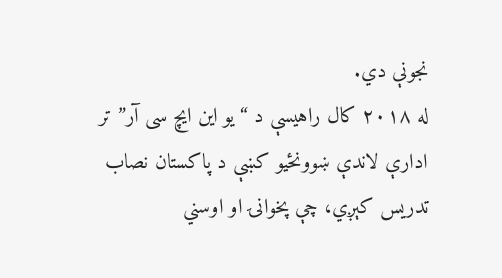نجونې دي.
له ۲۰۱۸ کال راهیسې د “یو این ایچ سی آر” تر ادارې لاندې ښوونځیو کښې د پاکستان نصاب تدریس کېږي، چې پخوانۍ او اوسني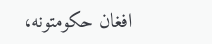افغان حکومتونه،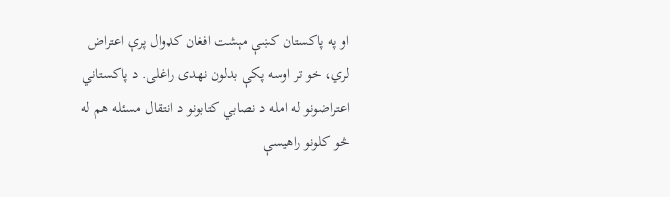او په پاکستان کښې مېشت افغان کډوال پرې اعتراض لري، خو تر اوسه پکې بدلون نهدی راغلی. د پاکستاني اعتراضونو له امله د نصابي کتابونو د انتقال مسئله هم له څو کلونو راهیسې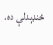ځنډېدلې ده.